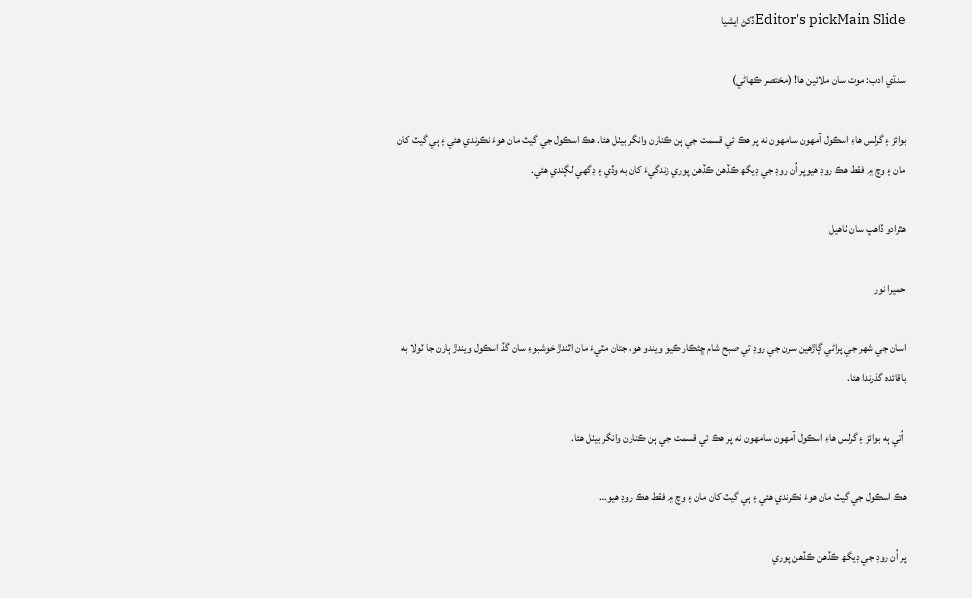Editor's pickMain Slideڏکڻ ايشيا

سنڌي ادب: موت سان ملائين ھا! (مختصر ڪھاڻي)

بوائز ۽ گرلس هاءِ اسڪول آمهون سامهون نه پر هڪ ئي قسمت جي ٻن ڪنارن وانگر بيٺل هئا. هڪ اسڪول جي گيٽ مان هوءَ نڪرندي هئي ۽ ٻي گيٽ کان مان ۽ وچ ۾ فقط هڪ روڊ هيوپر اُن روڊ جي ڊيگھ ڪڏهن ڪڏهن پوري زندگيءَ کان به وڏي ۽ ڊگهي لڳندي هئي.

ھٿرادو ڏاھپ سان ٺاھيل

حميرا نور

اسان جي شھر جي پراڻي ڳاڙھين سرن جي روڊ تي صبح شام ڇڻڪار ڪيو ويندو ھو، جتان مٽيءَ مان اٿندڙ خوشبوءِ سان گڏ اسڪول ويندڙ ٻارن جا ٽولا به باقائده گذرندا هئا.

 اُتي ٻه بوائز ۽ گرلس هاءِ اسڪول آمهون سامهون نه پر هڪ ئي قسمت جي ٻن ڪنارن وانگر بيٺل هئا.

هڪ اسڪول جي گيٽ مان هوءَ نڪرندي هئي ۽ ٻي گيٽ کان مان ۽ وچ ۾ فقط هڪ روڊ هيو…

پر اُن روڊ جي ڊيگھ ڪڏهن ڪڏهن پوري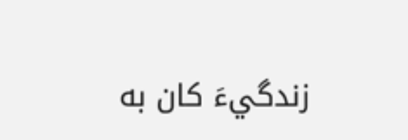زندگيءَ کان به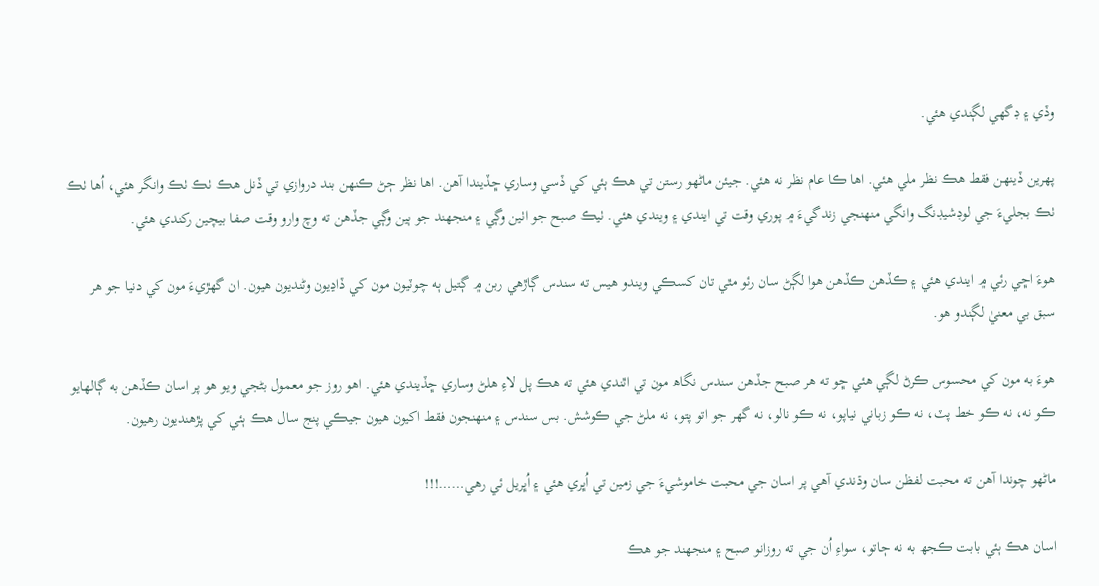وڏي ۽ ڊگهي لڳندي هئي.

پهرين ڏينهن فقط هڪ نظر ملي هئي. اها ڪا عام نظر نه هئي. جيئن ماڻهو رستن تي هڪ ٻئي کي ڏسي وساري ڇڏيندا آهن. اها نظر ڄڻ ڪنهن بند دروازي تي ڏنل ھڪ ٺڪ ٺڪ وانگر هئي، اُھا ٺڪ ٺڪ بجليءَ جي لوڊشيڊنگ وانگي منھنجي زندگيءَ ۾ پوري وقت تي ايندي ۽ ويندي هئي. ٺيڪ صبح جو اٺين وڳي ۽ منجھند جو ٻين وڳي جڏھن ته وچ وارو وقت صفا بيچين رکندي هئي.

هوءَ اڇي رئي ۾ ايندي هئي ۽ ڪڏھن ڪڏھن ھوا لڳڻ سان رئو مٿي تان کسڪي ويندو ھيس ته سندس ڳاڙهي ربن ۾ ڳتيل ٻه چوٽيون مون کي ڏاڍيون وڻنديون هيون. ان گھڙيءَ مون کي دنيا جو هر سبق بي معنيٰ لڳندو هو.

هوءَ به مون کي محسوس ڪرڻ لڳي هئي ڇو ته هر صبح جڏهن سندس نگاھ مون تي اٿندي هئي ته هڪ پل لاءِ هلڻ وساري ڇڏيندي هئي. اھو روز جو معمول بڻجي ويو هو پر اسان ڪڏهن به ڳالهايو ڪو نه، نه ڪو خط پٽ، نه ڪو زباني نياپو، نه ڪو نالو، نه گھر جو اتو پتو، نه ملڻ جي ڪوشش. بس سندس ۽ منھنجون فقط اکيون هيون جيڪي پنج سال هڪ ٻئي کي پڙهنديون رهيون.

ماڻهو چوندا آهن ته محبت لفظن سان وڌندي آهي پر اسان جي محبت خاموشيءَ جي زمين تي اُڀري هئي ۽ اُڀريل ئي رھي……!!!

اسان هڪ ٻئي بابت ڪجھ به نه ڄاتو، سواءِ اُن جي ته روزانو صبح ۽ منجھند جو هڪ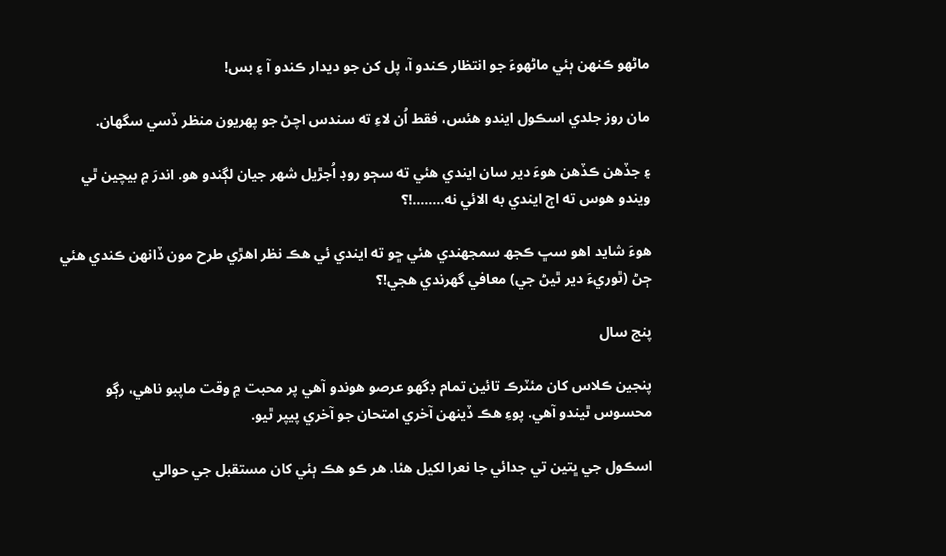ماڻهو ڪنهن ٻئي ماڻهوءَ جو انتظار ڪندو آ، پل کن جو ديدار ڪندو آ ۽ بس!

مان روز جلدي اسڪول ايندو هئس، فقط اُن لاءِ ته سندس اچڻ جو پهريون منظر ڏسي سگهان.

۽ جڏهن ڪڏهن هوءَ دير سان ايندي هئي ته سڄو روڊ اُجڙيل شهر جيان لڳندو هو. اندرَ ۾ بيچين ٿي ويندو ھوس ته اڄ ايندي به الائي نه……..!؟

هوءَ شايد اهو سڀ ڪجھ سمجهندي هئي ڇو ته ايندي ئي هڪ نظر اهڙي طرح مون ڏانهن ڪندي هئي ڄڻ (ٿوريءَ دير ٿيڻ جي) معافي گهرندي ھجي!؟

پنج سال

پنجين ڪلاس کان مئٽرڪ تائين تمام ڊگهو عرصو هوندو آهي پر محبت ۾ وقت ماپبو ناهي، رڳو محسوس ٿيندو آهي. پوءِ هڪ ڏينهن آخري امتحان جو آخري پيپر ٿيو.

اسڪول جي ڀتين تي جدائي جا نعرا لکيل هئا. ھر ڪو ھڪ ٻئي کان مستقبل جي حوالي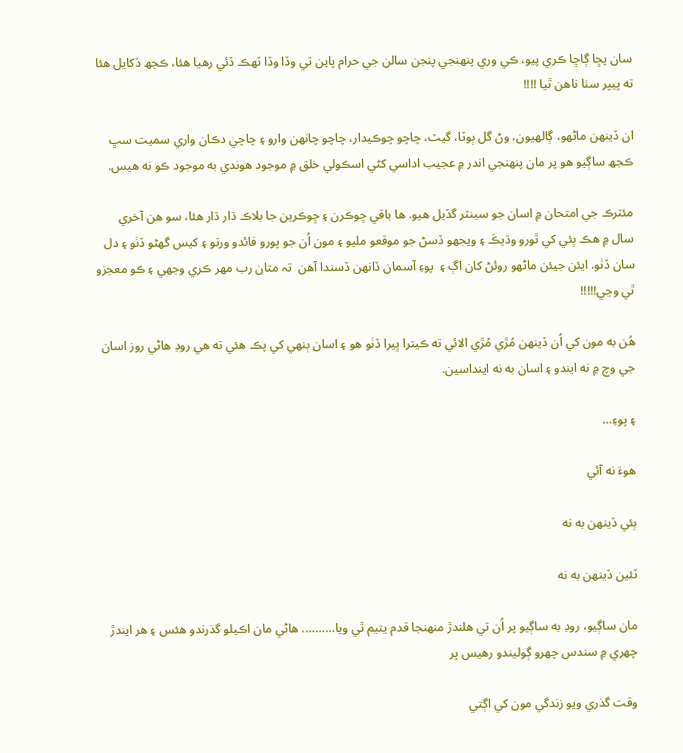سان پڇا ڳاڇا ڪري پيو، ڪي وري پنهنجي پنجن سالن جي حرام پاين تي وڏا وڏا ٽھڪ ڏئي رھيا ھئا، ڪجھ ڏکايل ھئا ته پيپر سٺا ناھن ٿيا !!!!

ان ڏينهن ماڻھو، ڳالھيون، وڻ گل ٻوٽا، گيٽ، چاچو چوڪيدار، چاچو چانهن وارو ۽ چاچي دڪان واري سميت سڀ ڪجھ ساڳيو هو پر مان پنهنجي اندر ۾ عجيب اداسي کڻي اسڪولي خلق ۾ موجود ھوندي به موجود ڪو نه ھيس.

مئٽرڪ جي امتحان ۾ اسان جو سينٽر گڏيل ھيو. ھا باقي ڇوڪرن ۽ ڇوڪرين جا بلاڪ ڌار ڌار ھئا، سو ھن آخري سال ۾ ھڪ ٻئي کي ٿورو وڌيڪَ ۽ ويجهو ڏسڻ جو موقعو مليو ۽ مون اُن جو پورو فائدو ورتو ۽ کيس گهڻو ڏٺو ۽ دل سان ڏٺو. ايئن جيئن ماڻهو روئڻ کان اڳ ۽  پوءِ آسمان ڏانھن ڏسندا آهن  تہ متان رب مھر ڪري وجھي ۽ ڪو معجزو ٿي وڃي!!!!!

ھُن به مون کي اُن ڏينهن مُڙي مُڙي الائي ته ڪيترا ڀيرا ڏٺو ھو ۽ اسان ٻنهي کي پڪ هئي ته هي روڊ هاڻي روز اسان جي وچ ۾ نه ايندو ۽ اسان به نه اينداسين.

۽ پوءِ…

هوءَ نه آئي

ٻئي ڏينهن به نه

ٽئين ڏينهن به نه

مان ساڳيو، روڊ به ساڳيو پر اُن تي هلندڙ منهنجا قدم يتيم ٿي ويا………. هاڻي مان اڪيلو گذرندو هئس ۽ هر ايندڙ چهري ۾ سندس چهرو ڳوليندو رھيس پر

وقت گذري ويو زندگي مون کي اڳتي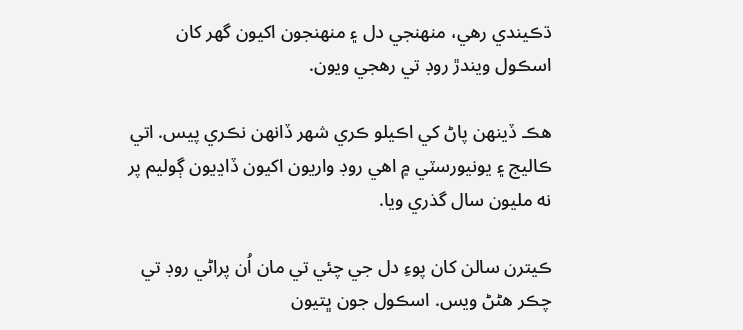ڌڪيندي رھي، منھنجي دل ۽ منھنجون اکيون گھر کان اسڪول ويندڙ روڊ تي رھجي ويون.

ھڪ ڏينھن پاڻ کي اڪيلو ڪري شھر ڏانھن نڪري پيس. اتي ڪاليج ۽ يونيورسٽي ۾ اھي روڊ واريون اکيون ڏاڍيون ڳوليم پر نه مليون سال گذري ويا.

ڪيترن سالن کان پوءِ دل جي چئي تي مان اُن پراڻي روڊ تي چڪر ھڻڻ ويس. اسڪول جون ڀتيون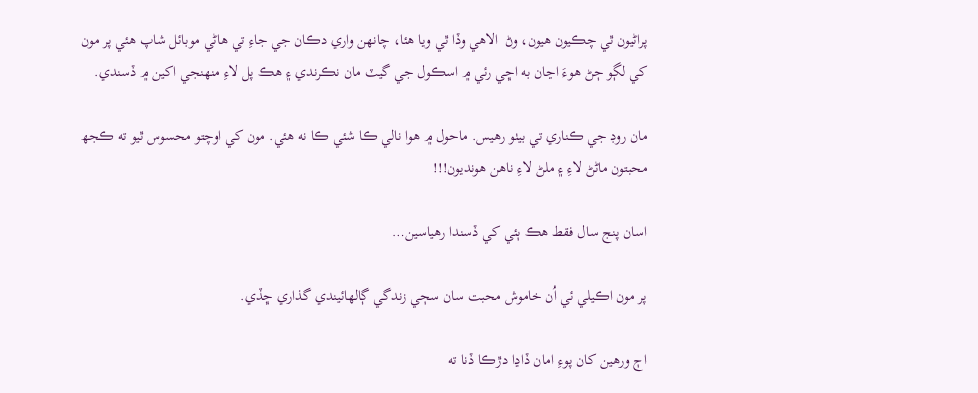پراڻيون ٿي چڪيون هيون، وڻ  الاھي وڏا ٿي ويا هئا، چانھن واري دڪان جي جاءِ تي هاڻي موبائل شاپ هئي پر مون کي لڳو ڄڻ ھوءَ اڃان به اڇي رئي ۾ اسڪول جي گيٽ مان نڪرندي ۽ هڪ پل لاءِ منهنجي اکين ۾ ڏسندي.

مان روڊ جي ڪناري تي بيٺو رھيس. ماحول ۾ هوا نالي ڪا شئي ڪا نه هئي. مون کي اوچتو محسوس ٿيو ته ڪجھ محبتون ماڻڻ لاءِ ۽ ملڻ لاءِ ناھن ھونديون!!!

اسان پنج سال فقط هڪ ٻئي کي ڏسندا رهياسين…

پر مون اڪيلي ئي اُن خاموش محبت سان سڄي زندگي ڳالهائيندي گذاري ڇڏي.

اڄ ورھين کان پوءِ امان ڏاڍا دڙڪا ڏنا ته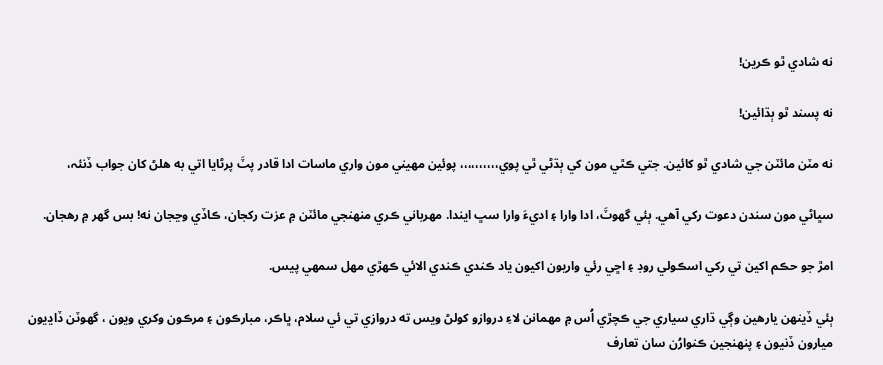نه شادي ٿو ڪرين!

نه پسند ٿو ٻڌائين!

نه مٽن مائٽن جي شادي ٿو کائين. جتي ڪٿي مون کي ٻڌڻي ٿي پوي،،،،،،،،،، پوئين مھيني مون واري ماسات ادا قادر پٽَ پرڻايا اتي به ھلڻ کان جواب ڏنئہ،

سڀاڻي مون سندن دعوت رکي آھي. ٻئي گھوٽَ، ادا وارا ۽ اديءَ وارا سڀ ايندا. مھرباني ڪري منھنجي مائٽن ۾ عزت رکجان، ڪاڏي وڃجان نه! بس گھر ۾ رھجان.

امڙ جو حڪم اکين تي رکي اسڪولي روڊ ۽ اڇي رئي واريون اکيون ياد ڪندي ڪندي الائي ڪھڙي مھل سمھي پيس.

ٻئي ڏينهن يارھين وڳي ڌاري سياري جي ڪچڙي اُس ۾ مھمانن لاءِ دروازو کولڻ ويس ته دروازي تي ئي سلام، ڀاڪر، مبارڪون ۽ مرڪون وکري ويون ، گھوٽن ڏاڍيون ميارون ڏنيون ۽ پنھنجين ڪنوارُن سان تعارف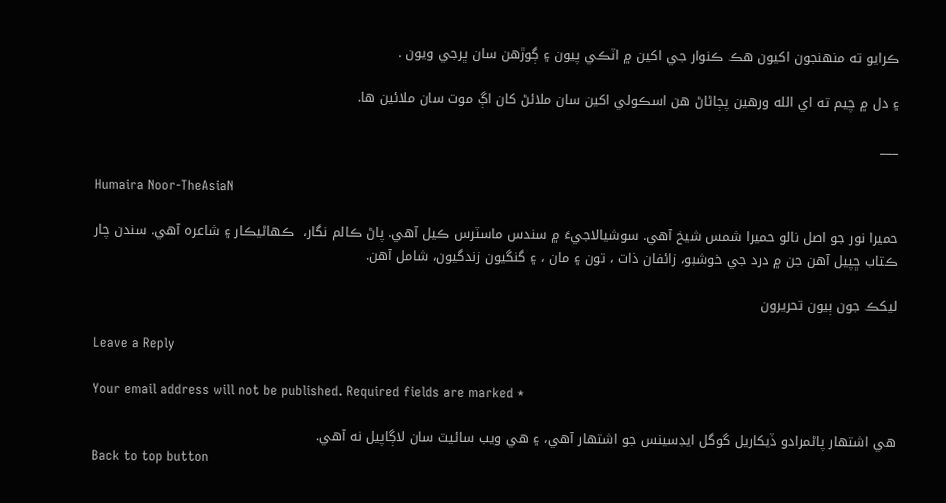ڪرايو ته منھنجون اکيون ھڪ ڪنوار جي اکين ۾ اٽڪي پيون ۽ ڳوڙھن سان ڀرجي ويون .

۽ دل ۾ چيم ته اي الله ورھين پڄاڻاڻ ھن اسڪولي اکين سان ملائڻ کان اڳ موت سان ملائين ھا.

___

Humaira Noor-TheAsiaN

حميرا نور جو اصل نالو حميرا شمس شيخ آھي. سوشيالاجيءَ ۾ سندس ماسٽرس ڪيل آھي. پاڻ ڪالم نگار،  ڪھاڻيڪار ۽ شاعرہ آھي. سندن چار ڪتاب ڇپيل آھن جن ۾ درد جي خوشبو، زائفان ذات ، تون ۽ مان ، ۽ گنگيون زندگيون، شامل آھن.

ليکڪ جون ٻيون تحريرون

Leave a Reply

Your email address will not be published. Required fields are marked *

هي اشتهار پاڻمرادو ڏيکاريل گوگل ايڊسينس جو اشتهار آهي، ۽ هي ويب سائيٽ سان لاڳاپيل نه آهي.
Back to top button